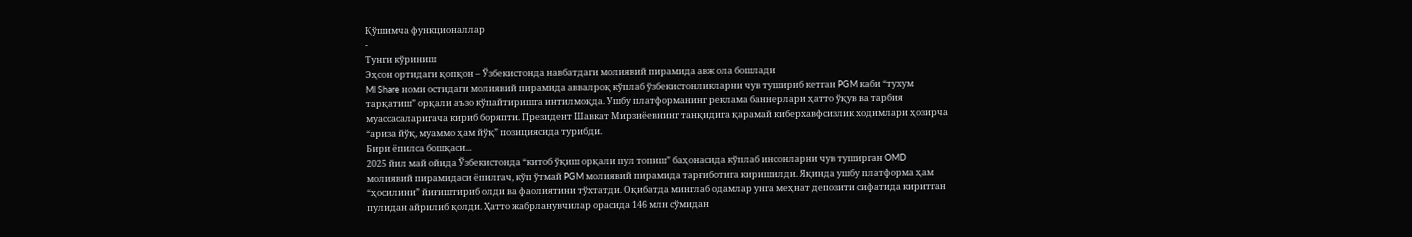Қўшимча функционаллар
-
Тунги кўриниш
Эҳсон ортидаги қопқон – Ўзбекистонда навбатдаги молиявий пирамида авж ола бошлади
Ml Share номи остидаги молиявий пирамида аввалроқ кўплаб ўзбекистонликларни чув тушириб кетган PGM каби “тухум тарқатиш” орқали аъзо кўпайтиришга интилмоқда. Ушбу платформанинг реклама баннерлари ҳатто ўқув ва тарбия муассасаларигача кириб боряпти. Президент Шавкат Мирзиёевнинг танқидига қарамай киберхавфсизлик ходимлари ҳозирча “ариза йўқ, муаммо ҳам йўқ” позициясида турибди.
Бири ёпилса бошқаси...
2025 йил май ойида Ўзбекистонда “китоб ўқиш орқали пул топиш” баҳонасида кўплаб инсонларни чув туширган OMD молиявий пирамидаси ёпилгач, кўп ўтмай PGM молиявий пирамида тарғиботига киришилди. Яқинда ушбу платформа ҳам “ҳосилини” йиғиштириб олди ва фаолиятини тўхтатди. Оқибатда минглаб одамлар унга меҳнат депозити сифатида киритган пулидан айрилиб қолди. Ҳатто жабрланувчилар орасида 146 млн сўмидан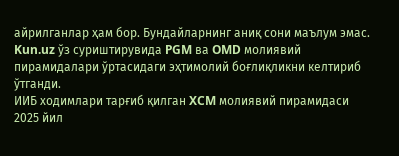айрилганлар ҳам бор. Бундайларнинг аниқ сони маълум эмас. Kun.uz ўз суриштирувида PGM ва OMD молиявий пирамидалари ўртасидаги эҳтимолий боғлиқликни келтириб ўтганди.
ИИБ ходимлари тарғиб қилган XCM молиявий пирамидаси 2025 йил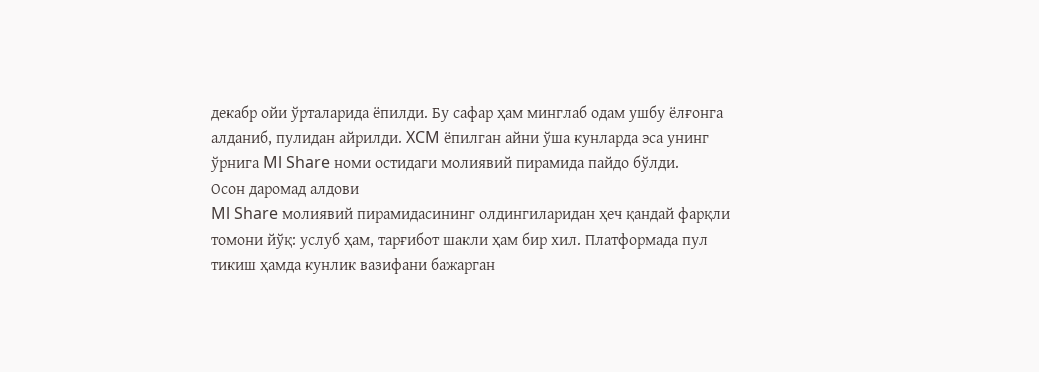декабр ойи ўрталарида ёпилди. Бу сафар ҳам минглаб одам ушбу ёлғонга алданиб, пулидан айрилди. XCM ёпилган айни ўша кунларда эса унинг ўрнига Ml Share номи остидаги молиявий пирамида пайдо бўлди.
Осон даромад алдови
Ml Share молиявий пирамидасининг олдингиларидан ҳеч қандай фарқли томони йўқ: услуб ҳам, тарғибот шакли ҳам бир хил. Платформада пул тикиш ҳамда кунлик вазифани бажарган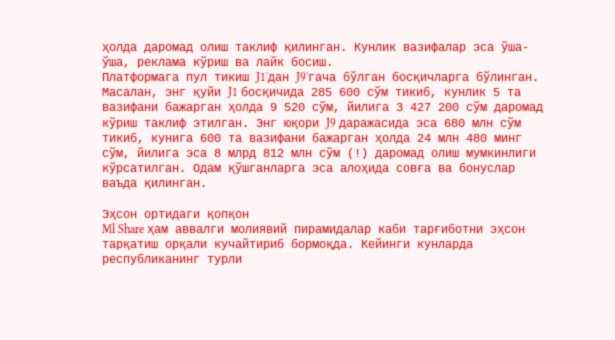ҳолда даромад олиш таклиф қилинган. Кунлик вазифалар эса ўша-ўша, реклама кўриш ва лайк босиш.
Платформага пул тикиш J1ʼдан J9ʼгача бўлган босқичларга бўлинган. Масалан, энг қуйи J1 босқичида 285 600 сўм тикиб, кунлик 5 та вазифани бажарган ҳолда 9 520 сўм, йилига 3 427 200 сўм даромад кўриш таклиф этилган. Энг юқори J9 даражасида эса 680 млн сўм тикиб, кунига 600 та вазифани бажарган ҳолда 24 млн 480 минг сўм, йилига эса 8 млрд 812 млн сўм (!) даромад олиш мумкинлиги кўрсатилган. Одам қўшганларга эса алоҳида совға ва бонуслар ваъда қилинган.

Эҳсон ортидаги қопқон
Ml Share ҳам аввалги молиявий пирамидалар каби тарғиботни эҳсон тарқатиш орқали кучайтириб бормоқда. Кейинги кунларда республиканинг турли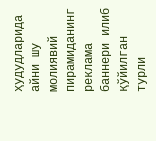ҳудудларида айни шу молиявий пирамиданинг реклама баннери илиб қўйилган турли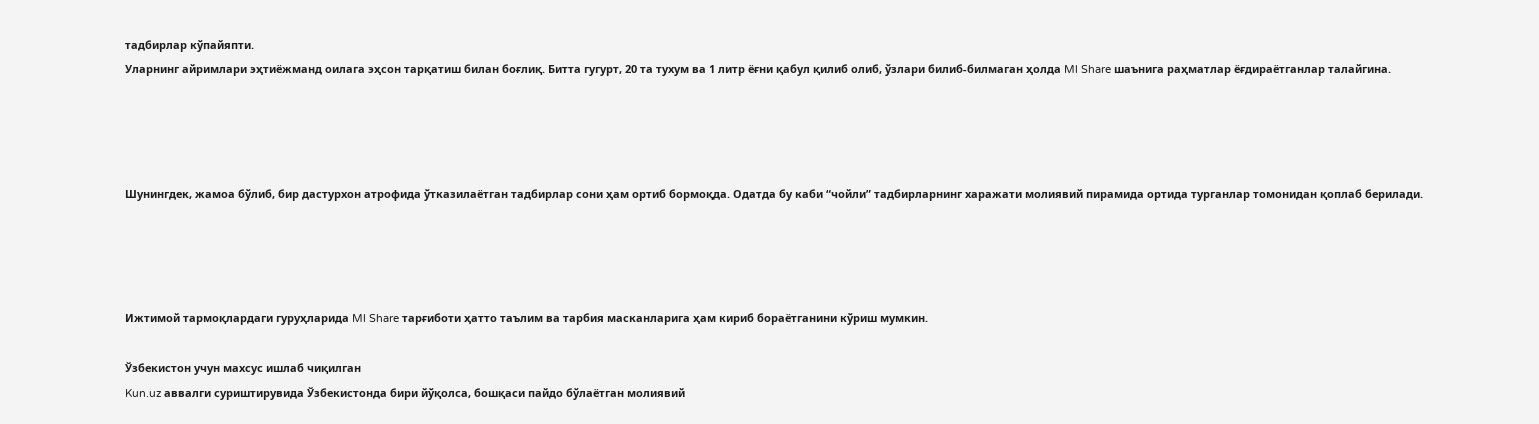тадбирлар кўпайяпти.
Уларнинг айримлари эҳтиёжманд оилага эҳсон тарқатиш билан боғлиқ. Битта гугурт, 20 та тухум ва 1 литр ёғни қабул қилиб олиб, ўзлари билиб-билмаган ҳолда Ml Share шаънига раҳматлар ёғдираётганлар талайгина.




Шунингдек, жамоа бўлиб, бир дастурхон атрофида ўтказилаётган тадбирлар сони ҳам ортиб бормоқда. Одатда бу каби “чойли” тадбирларнинг харажати молиявий пирамида ортида турганлар томонидан қоплаб берилади.




Ижтимой тармоқлардаги гуруҳларида Ml Share тарғиботи ҳатто таълим ва тарбия масканларига ҳам кириб бораётганини кўриш мумкин.

Ўзбекистон учун махсус ишлаб чиқилган
Kun.uz аввалги суриштирувида Ўзбекистонда бири йўқолса, бошқаси пайдо бўлаётган молиявий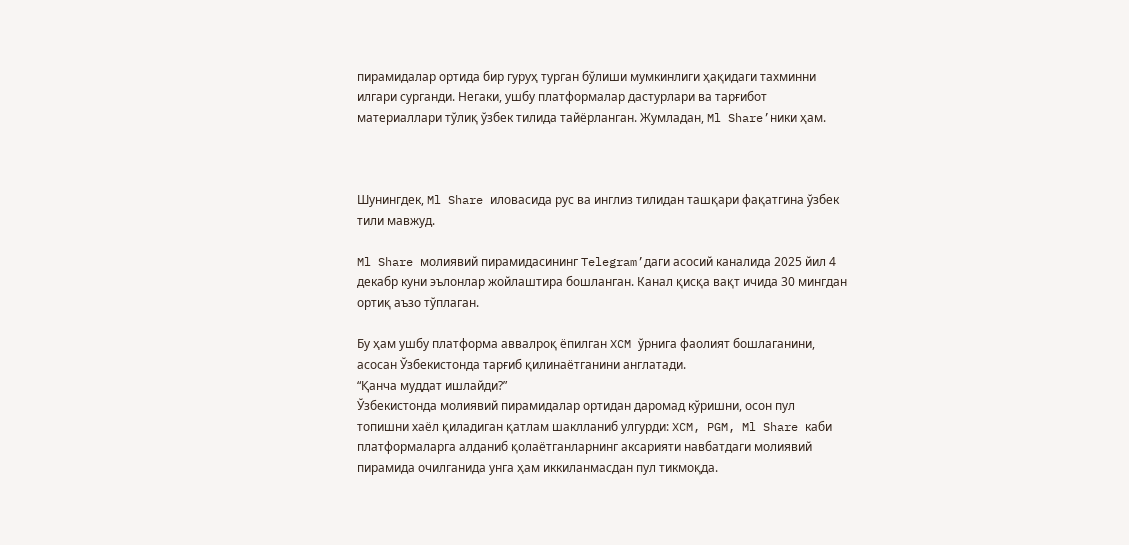пирамидалар ортида бир гуруҳ турган бўлиши мумкинлиги ҳақидаги тахминни илгари сурганди. Негаки, ушбу платформалар дастурлари ва тарғибот материаллари тўлиқ ўзбек тилида тайёрланган. Жумладан, Ml Share’ники ҳам.



Шунингдек, Ml Share иловасида рус ва инглиз тилидан ташқари фақатгина ўзбек тили мавжуд.

Ml Share молиявий пирамидасининг Telegram’даги асосий каналида 2025 йил 4 декабр куни эълонлар жойлаштира бошланган. Канал қисқа вақт ичида 30 мингдан ортиқ аъзо тўплаган.

Бу ҳам ушбу платформа аввалроқ ёпилган XCM ўрнига фаолият бошлаганини, асосан Ўзбекистонда тарғиб қилинаётганини англатади.
“Қанча муддат ишлайди?”
Ўзбекистонда молиявий пирамидалар ортидан даромад кўришни, осон пул топишни хаёл қиладиган қатлам шаклланиб улгурди: XCM, PGM, Ml Share каби платформаларга алданиб қолаётганларнинг аксарияти навбатдаги молиявий пирамида очилганида унга ҳам иккиланмасдан пул тикмоқда.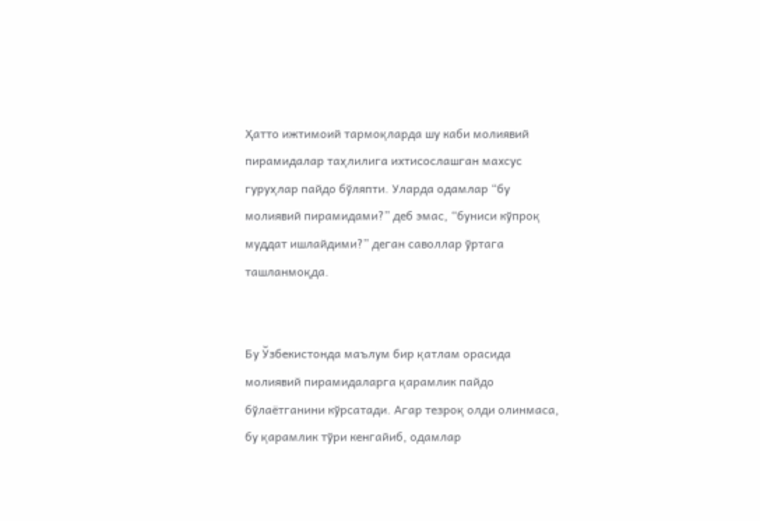Ҳатто ижтимоий тармоқларда шу каби молиявий пирамидалар таҳлилига ихтисослашган махсус гуруҳлар пайдо бўляпти. Уларда одамлар “бу молиявий пирамидами?” деб эмас, “буниси кўпроқ муддат ишлайдими?” деган саволлар ўртага ташланмоқда.


Бу Ўзбекистонда маълум бир қатлам орасида молиявий пирамидаларга қарамлик пайдо бўлаётганини кўрсатади. Агар тезроқ олди олинмаса, бу қарамлик тўри кенгайиб, одамлар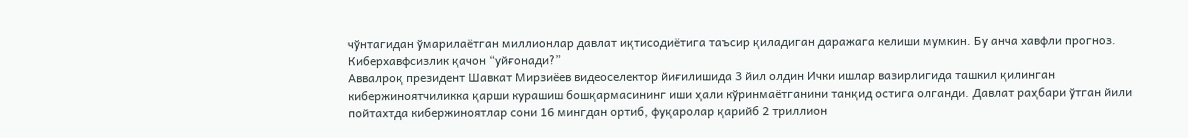чўнтагидан ўмарилаётган миллионлар давлат иқтисодиётига таъсир қиладиган даражага келиши мумкин. Бу анча хавфли прогноз.
Киберхавфсизлик қачон “уйғонади?”
Аввалроқ президент Шавкат Мирзиёев видеоселектор йиғилишида 3 йил олдин Ички ишлар вазирлигида ташкил қилинган кибержиноятчиликка қарши курашиш бошқармасининг иши ҳали кўринмаётганини танқид остига олганди. Давлат раҳбари ўтган йили пойтахтда кибержиноятлар сони 16 мингдан ортиб, фуқаролар қарийб 2 триллион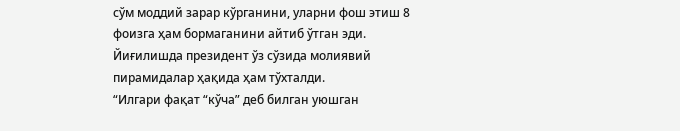сўм моддий зарар кўрганини, уларни фош этиш 8 фоизга ҳам бормаганини айтиб ўтган эди.
Йиғилишда президент ўз сўзида молиявий пирамидалар ҳақида ҳам тўхталди.
“Илгари фақат “кўча” деб билган уюшган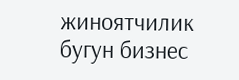жиноятчилик бугун бизнес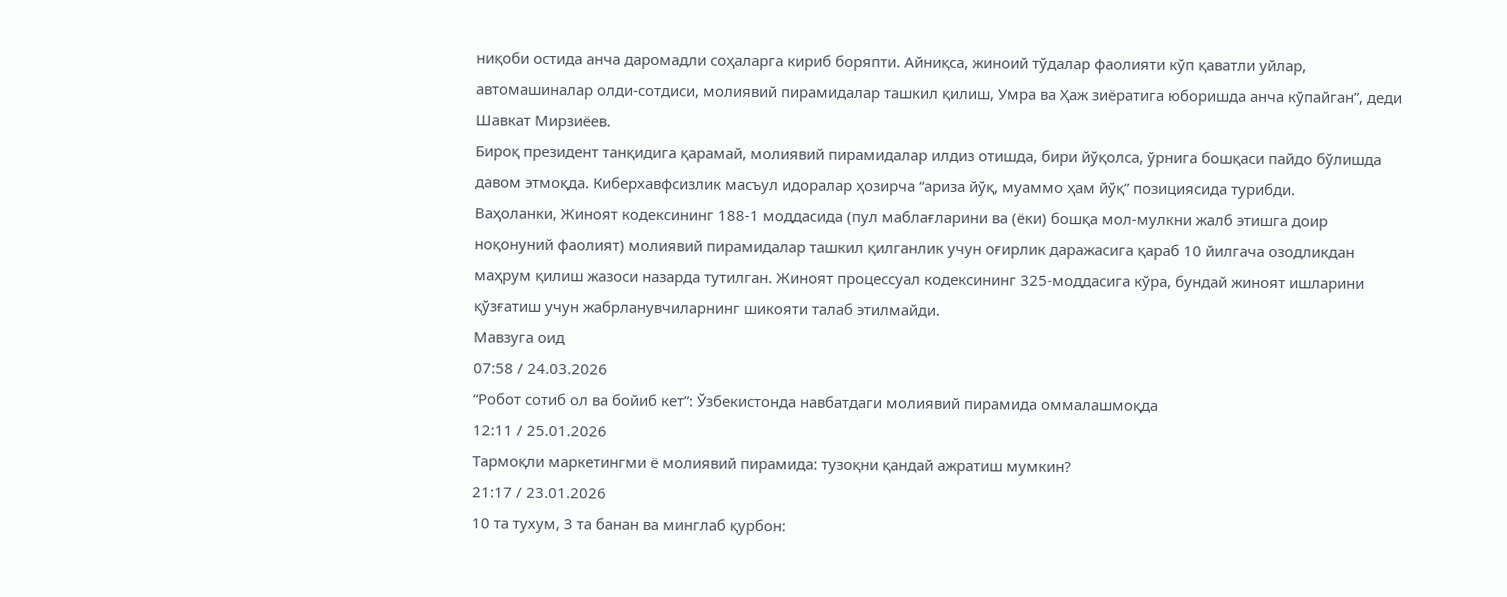ниқоби остида анча даромадли соҳаларга кириб боряпти. Айниқса, жиноий тўдалар фаолияти кўп қаватли уйлар, автомашиналар олди-сотдиси, молиявий пирамидалар ташкил қилиш, Умра ва Ҳаж зиёратига юборишда анча кўпайган”, деди Шавкат Мирзиёев.
Бироқ президент танқидига қарамай, молиявий пирамидалар илдиз отишда, бири йўқолса, ўрнига бошқаси пайдо бўлишда давом этмоқда. Киберхавфсизлик масъул идоралар ҳозирча “ариза йўқ, муаммо ҳам йўқ” позициясида турибди.
Ваҳоланки, Жиноят кодексининг 188-1 моддасида (пул маблағларини ва (ёки) бошқа мол-мулкни жалб этишга доир ноқонуний фаолият) молиявий пирамидалар ташкил қилганлик учун оғирлик даражасига қараб 10 йилгача озодликдан маҳрум қилиш жазоси назарда тутилган. Жиноят процессуал кодексининг 325-моддасига кўра, бундай жиноят ишларини қўзғатиш учун жабрланувчиларнинг шикояти талаб этилмайди.
Мавзуга оид
07:58 / 24.03.2026
“Робот сотиб ол ва бойиб кет”: Ўзбекистонда навбатдаги молиявий пирамида оммалашмоқда
12:11 / 25.01.2026
Тармоқли маркетингми ё молиявий пирамида: тузоқни қандай ажратиш мумкин?
21:17 / 23.01.2026
10 та тухум, 3 та банан ва минглаб қурбон: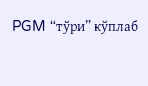PGM “тўри” кўплаб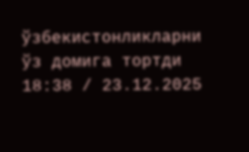ўзбекистонликларни ўз домига тортди
18:38 / 23.12.2025